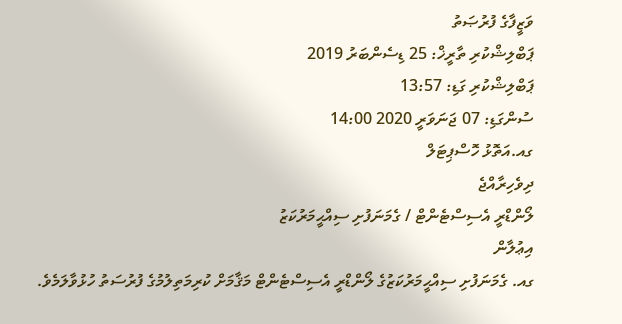ވަޒީފާގެ ފުރުޞަތު
ޕަބްލިޝްކުރި ތާރީޚް: 25 ޑިސެންބަރު 2019
ޕަބްލިޝްކުރި ގަޑި: 13:57
ސުންގަޑި: 07 ޖަނަވަރީ 2020 14:00
ގއ.އަތޮޅު ހޮސްޕިޓަލް
ދިވެހިރާއްޖެ
ލޯންޑްރީ އެސިސްޓެންޓް / ގެމަނަފުށި ސިއްޙީމަރުކަޒު
އިޢުލާން
ގއ. ގެމަނަފުށި ސިއްޙީމަރުކަޒުގެ ލޯންޑްރީ އެސިސްޓެންޓް މަޤާމަށް ކުރިމަތިލުމުގެ ފުރުސަތު ހުޅުވާލަމެވެ.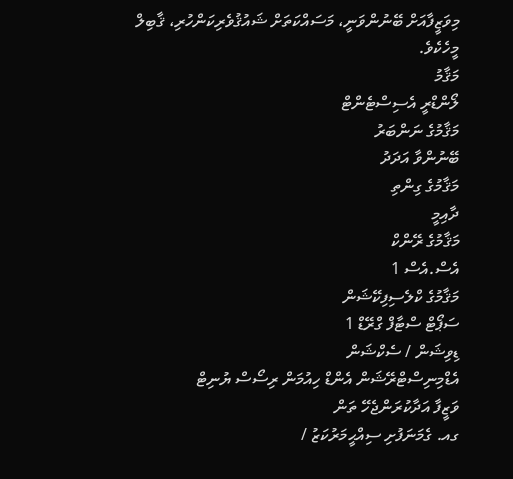މިވަޒީފާއަށް ބޭނުންވަނީ، މަސައްކަތަށް ޝައުޤުވެރިކަންހުރި، ޤާބިލް މީހެކެވެ.
މަޤާމު
ލޯންޑްރީ އެސިސްޓެންޓް
މަޤާމުގެ ނަންބަރު
ބޭނުންވާ އަދަދު
މަޤާމުގެ ގިންތި
ދާއިމީ
މަޤާމުގެ ރޭންކް
އެސް.އެސް 1
މަޤާމުގެ ކްލެސިފިކޭޝަން
ސަޕޯޓް ސްޓާފް ގްރޭޑް 1
ޑިވިޝަން / ސެކްޝަން
އެޑްމިނިސްޓްރޭޝަން އެންޑް ހިއުމަން ރިސޯސް ޔުނިޓް
ވަޒީފާ އަދާކުރަންޖެހޭ ތަން
ގއ. ގެމަނަފުށި ސިއްޙީމަރުކަޒު /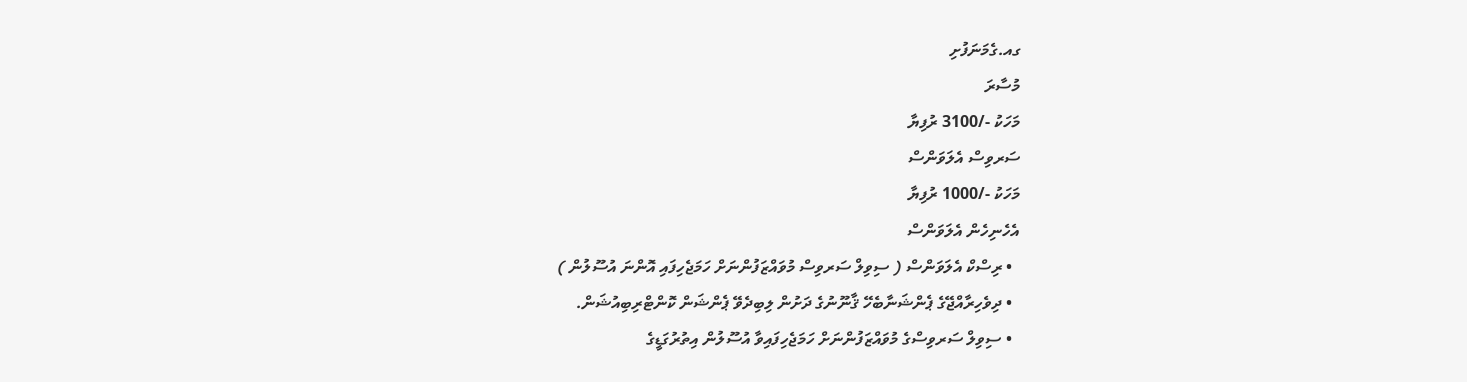ގއ.ގެމަނަފުށި
މުސާރަ
މަހަކު -/3100 ރުފިޔާ
ސަރވިސް އެލަވަންސް
މަހަކު -/1000 ރުފިޔާ
އެހެނިހެން އެލަވަންސް
  • ރިސްކް އެލަވަންސް ( ސިވިލް ސަރވިސް މުވައްޒަފުންނަށް ހަމަޖެހިފައި އޮންނަ އުސޫލުން )
  • ދިވެހިރާއްޖޭގެ ޕެންޝަނާބެހޭ ޤާނޫނުގެ ދަށުން ލިބިދެވޭ ޕެންޝަން ކޮންޓްރިބިއުޝަން.
  • ސިވިލް ސަރވިސްގެ މުވައްޒަފުންނަށް ހަމަޖެހިފައިވާ އުސޫލުން އިތުރުގަޑީގެ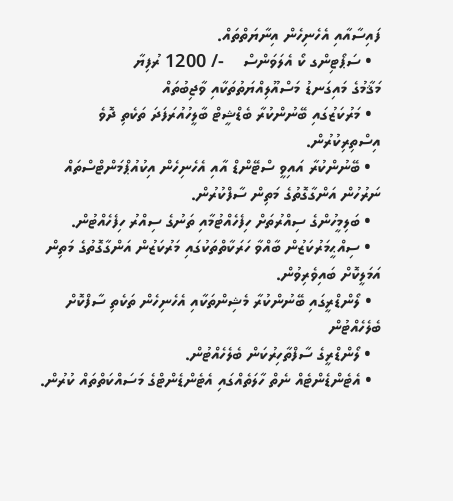ފައިސާއާއި އެހެނިހެން އިނާޔަތްތައް.
  • ސަޕޯޓިންގ ކޯ އެލަވަންސް    -/ 1200 ރުފިޔާ
މަޤާމުގެ މައިގަނޑު މަސްއޫލިއްޔަތުތަކާއި ވާޖިބުތައް
  • މަރުކަޒުގައި ބޭނުންކުރާ ބެޑްޝީޓް ބާލީހުއުރަފަދަ ތަކެތި ދޮވެ އިސްތިރިކުރުން.
  • ބޭނުންކުރާ އައިވީ ސްޓޭންޑް އާއި އެހެނިހެން އިކުއުޕްމަންޓްސްތައް ނަރުހުން އަންގާގޮތުގެ މަތިން ސާފްކުރުން.
  • ބަލިމީހުންގެ ސިއްރުތަށް ހިފެހެއްޓުމާއި ތަނުގެ ސިއްރު ހިފެހެއްޓުން.
  • ސިއްޙީމަރުކަޒުން ބާއްވާ ހަރަކާތްތަކުގައި މަރުކަޒުން އަންގާގޮތުގެ މަތިން އަމަލީކޮށް ބައިވެރިވުން.
  • ލޯންޑްރީގައި ބޭނުންކުރާ މެޝިންތަކާއި އެހެނިހެން ތަކެތި ސާފްކޮށް ބެލެހެއްޓުން
  • ލޯންޑްރީގެ ސާފްތާހިރުކަން ބެލެހެއްޓުން.
  • އެޓެންޑެންޓެއް ނެތް ހާލަތެއްގައި އެޓެންޑެންޓްގެ މަސައްކަތްތައް ކުރުން.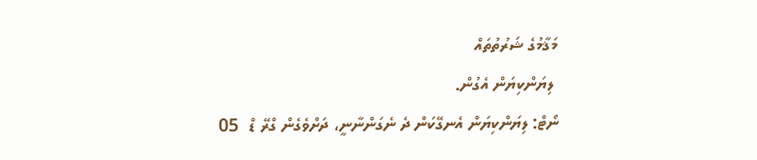މަޤާމުގެ ޝަރުތުތައް
 ލިޔަންކިޔަން އެގުން.
ނޯޓް: ލިޔަންކިޔަން އެނގޭކަން ދެ ނެގަންނާނީ، ދަށްވެގެން ގްރޭ ޑް  05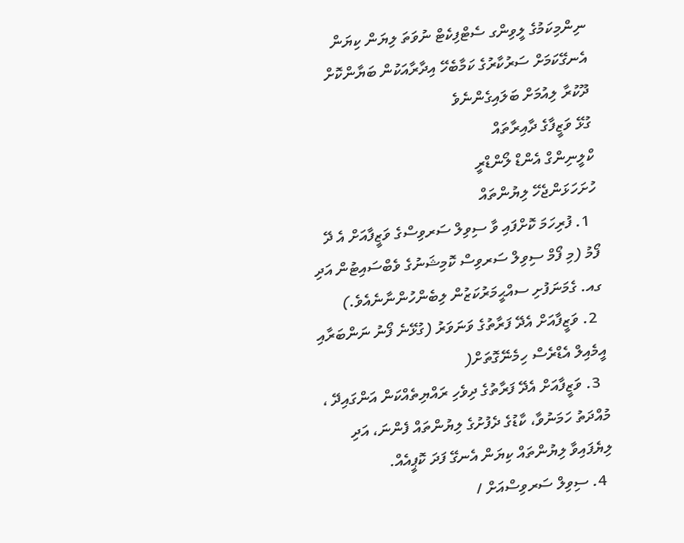ނިންމިކަމުގެ ލީވިންގ ސެޓްފިކެޓް ނުވަތަ ލިޔަން ކިޔަން އެނގޭކަމަށް ސަރުކާރުގެ ކަމާބެހޭ އިދާރާއަކުން ބަޔާންކޮށް ދޫކުރާ ލިއުމަށް ބަލައިގެންނެވެ
ގުޅޭ ވަޒީފާގެ ދާއިރާތައް
ކްލީނިންގް އެންޑް ލޯންޑްރީ
ހުށަހަޅަންޖެހޭ ލިޔުންތައް
  1. ފުރިހަމަ ކޮށްފައި ވާ ސިވިލް ސަރވިސްގެ ވަޒީފާއަށް އެ ދޭ ފޯމު (މި ފޯމް ސިވިލް ސަރވިސް ކޮމިޝަނުގެ ވެބްސައިޓުން އަދި ގއ. ގެމަނަފުށި ސއްޙީމަރުކަޒުން ލިބެންހުންނާނެއެވެ.)
  2. ވަޒީފާއަށް އެދޭ ފަރާތުގެ ވަނަވަރު (ގުޅޭނެ ފޯނު ނަންބަރާއި އީމެއިލް އެޑްރެސް ހިމެނޭގޮތަށް(
  3. ވަޒީފާއަށް އެދޭ ފަރާތުގެ ދިވެހި ރައްޔިތެއްކަން އަންގައިދޭ ، މުއްދަތު ހަމަނުވާ، ކާޑުގެ ދެފުށުގެ ލިޔުންތައް ފެންނަ، އަދި ލިޔެފައިވާ ލިޔުންތައް ކިޔަން އެނގޭ ފަދަ ކޮޕީއެއް.
  4. ސިވިލް ސަރވިސްއަށް /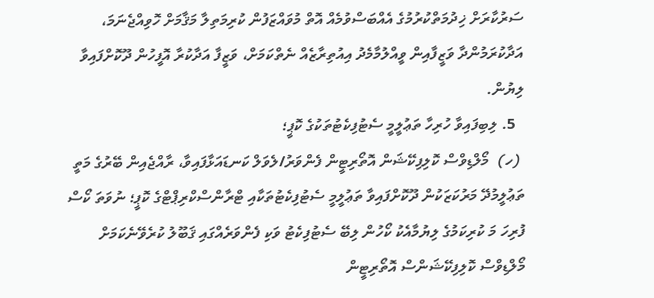ސަރުކާރަށް ޚިދުމަތްކުރުމުގެ އެއްބަސްވުމެއް އޮތް މުވައްޒަފުން ކުރިމަތިލާ މަޤާމަށް ހޮވިއްޖެނަމަ، އަދާކުރަމުންދާ ވަޒީފާއިން ވީއްލުމާމެދު އިއުތިރާޒެއް ނެތްކަމަށް، ވަޒީފާ އަދާކުރާ އޮފީހުން ދޫކޮށްފައިވާ ލިޔުން.
  5. ލިބިފައިވާ ހުރިހާ ތަޢުލީމީ ސެޓުފިކެޓުތަކުގެ ކޮޕީ؛
 (ހ)  މޯލްޑިވްސް ކޮލިފިކޭޝަން އޮތޯރިޓީން ފެންވަރު/ލެވަލް ކަނޑައަޅާފައިވާ، ރާއްޖެއިން ބޭރުގެ މަތީ ތަޢުލީމުދޭ މަރުކަޒަކުން ދޫކޮށްފައިވާ ތަޢުލީމީ ސެޓުފިކެޓުތަކާއި ޓްރާންސްކްރިޕްޓްގެ ކޮޕީ؛ ނުވަތަ ކޯސް ފުރިހަ މަ ކުރިކަމުގެ ލިޔުމާއެކު ކޯހުން ލިބޭ ސެޓުފިކެޓު ވަކި ފެންވަރެއްގައި ޤަބޫލު ކުރެވޭނެކަމަށް މޯލްޑިވްސް ކޮލިފިކޭޝަންސް އޮތޯރިޓީން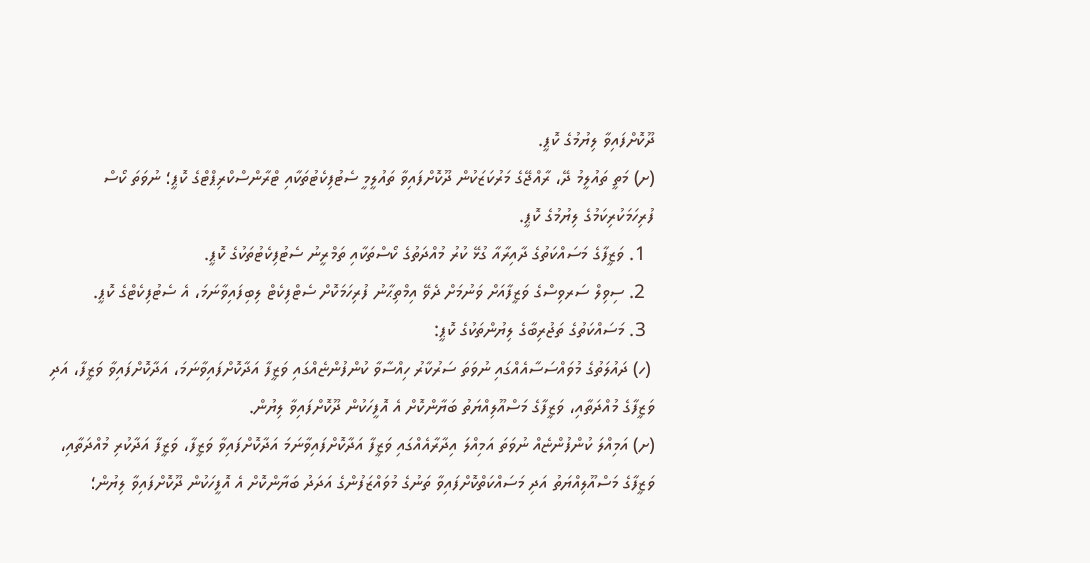ދޫކޮށްފައިވާ ލިޔުމުގެ ކޮޕީ.
(ށ) މަތީ ތައުލީމު ދޭ، ރާއްޖޭގެ މަރުކަޒަކުން ދޫކޮށްފައިވާ ތައުލީމީ ސެޓުފިކެޓުތަކާއި ޓްރާންސްކްރިޕްޓްގެ ކޮޕީ؛ ނުވަތަ ކޯސް ފުރިހަމަކުރިކަމުގެ ލިޔުމުގެ ކޮޕީ.
  1. ވަޒީފާގެ މަސައްކަތުގެ ދާއިރާއާ ގުޅޭ ކުރު މުއްދަތުގެ ކޯސްތަކާއި ތަމްރީނު ސެޓުފިކެޓުތަކުގެ ކޮޕީ.
  2. ސިވިލް ސަރވިސްގެ ވަޒީފާއަށް ވަނުމަށް ދެވޭ އިމްތިޙާނު ފުރިހަމަކޮށް ސެޓްފިކެޓް ލިބިފައިވާނަމަ، އެ ސެޓުފިކެޓްގެ ކޮޕީ.
  3. މަސައްކަތުގެ ތަޖުރިބާގެ ލިޔުންތަކުގެ ކޮޕީ:
 (ހ) ދައުލަތުގެ މުވައްސަސާއެއްގައި ނުވަތަ ސަރުކާރު ހިއްސާވާ ކުންފުންޏެއްގައި ވަޒީފާ އަދާކޮށްފައިވާނަމަ، އަދާކޮށްފައިވާ ވަޒީފާ، އަދި ވަޒީފާގެ މުއްދަތާއި، ވަޒީފާގެ މަސްއޫލިއްޔަތު ބަޔާންކޮށް އެ އޮފީހަކުން ދޫކޮށްފައިވާ ލިޔުން.
(ށ) އަމިއްލަ ކުންފުންޏެއް ނުވަތަ އަމިއްލަ އިދާރާއެއްގައި ވަޒީފާ އަދާކޮށްފައިވާނަމަ އަދާކޮށްފައިވާ ވަޒީފާ، ވަޒީފާ އަދާކުރި މުއްދަތާއި، ވަޒީފާގެ މަސްއޫލިއްޔަތު އަދި މަސައްކަތްކޮށްފައިވާ ތަނުގެ މުވައްޒަފުންގެ އަދަދު ބަޔާންކޮށް އެ އޮފީހަކުން ދޫކޮށްފައިވާ ލިޔުން؛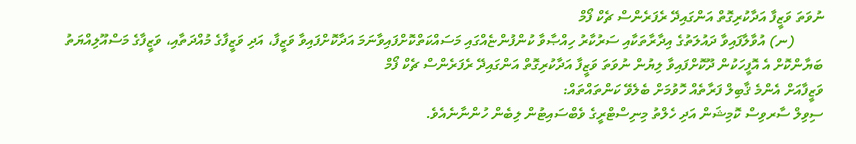ނުވަތަ ވަޒީފާ އަދާކުރިގޮތް އަންގައިދޭ ރެފަރެންސް ޗެކް ފޯމް
        (ނ) އުވާލާފައިވާ ދައުލަތުގެ އިދާރާތަކާއި ސަރުކާރު ހިއްޞާވާ ކުންފުންޏެއްގައި މަސައްކަތްކޮށްފައިވާނަމަ އަދާކޮށްފައިވާ ވަޒީފާ، އަދި ވަޒީފާގެ މުއްދަތާއި، ވަޒީފާގެ މަސްއޫލިއްޔަތު ބަޔާންކޮށް އެ އޮފީހަކުން ދޫކޮށްފައިވާ ލިޔުން ނުވަތަ ވަޒީފާ އަދާކުރިގޮތް އަންގައިދޭ ރެފަރެންސް ޗެކް ފޯމް
ވަޒީފާއަށް އެންމެ ޤާބިލް ފަރާތެއް ހޮވުމަށް ބެލެވޭ ކަންތައްތައް:
ސިވިލް ސާރވިސް ކޮމިޝަން އަދި ހެލްތު މިނިސްޓްރީގެ ވެބްސައިޓުން ލިބެން ހުންނާނެއެވެ.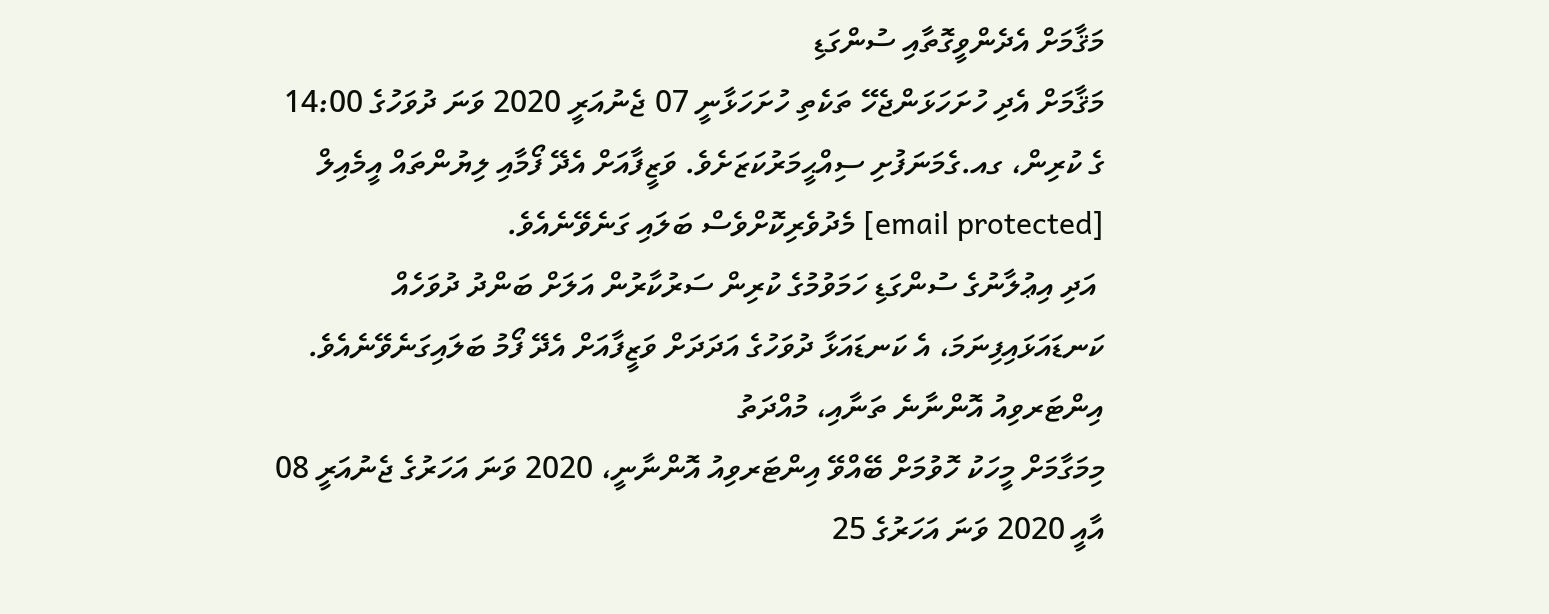މަޤާމަށް އެދެންވީގޮތާއި ސުންގަޑި
މަޤާމަށް އެދި ހުށަހަޅަންޖެހޭ ތަކެތި ހުށަހަޅާނީ 07 ޖެނުއަރީ 2020 ވަނަ ދުވަހުގެ 14:00 ގެ ކުރިން، ގއ.ގެމަނަފުށި ސިއްޙީމަރުކަޒަށެވެ. ވަޒީފާއަށް އެދޭ ފޯމާއި ލިޔުންތައް އީމެއިލް [email protected] މެދުވެރިކޮށްވެސް ބަލައި ގަނެވޭނެއެވެ.
 އަދި އިޢުލާނުގެ ސުންގަޑި ހަމަވުމުގެ ކުރިން ސަރުކާރުން އަލަށް ބަންދު ދުވަހެއް ކަނޑައަޅައިފިނަމަ، އެ ކަނޑައަޅާ ދުވަހުގެ އަދަދަށް ވަޒީފާއަށް އެދޭ ފޯމު ބަލައިގަނެވޭނެއެވެ.
އިންޓަރވިއު އޮންނާނެ ތަނާއި، މުއްދަތު
މިމަގާމަށް މީހަކު ހޮވުމަށް ބޭއްވޭ އިންޓަރވިއު އޮންނާނީ، 2020 ވަނަ އަހަރުގެ ޖެނުއަރީ 08 އާއީ 2020 ވަނަ އަހަރުގެ 25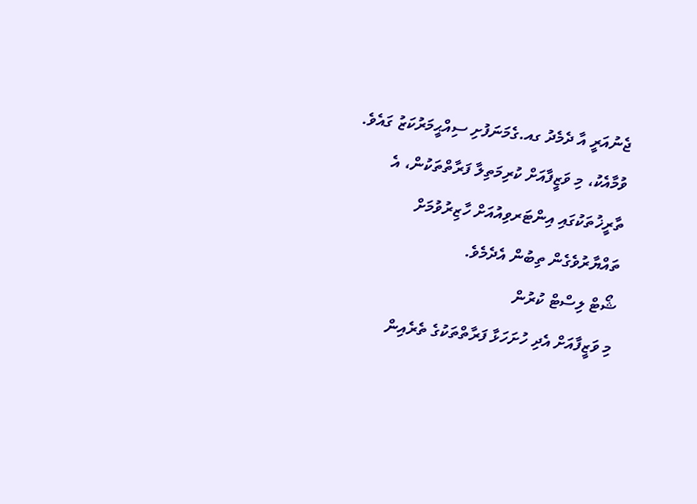ޖެނުއަރީ އާ ދެމެދު ގއ.ގެމަނަފުށި ސިއްޙީމަރުކަޒު ގައެވެ. ވުމާއެކު، މި ވަޒީފާއަށް ކުރިމަތިލާ ފަރާތްތަކުން، އެ ތާރީޚުތަކުގައި އިންޓަރވިއުއަށް ހާޒިރުވުމަށް ތައްޔާރުވެގެން ތިބުން އެދެމެވެ.
ޝޯޓް ލިސްޓް ކުރުން
މި ވަޒީފާއަށް އެދި ހުށަހަޅާ ފަރާތްތަކުގެ ތެރެއިން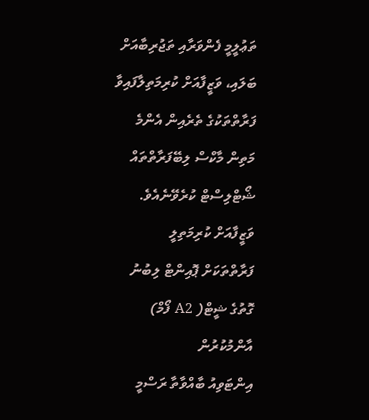ތަޢުލީމީ ފެންވަރާއި ތަޖުރިބާއަށް ބަލައި، ވަޒީފާއަށް ކުރިމަތިލާފައިވާ ފަރާތްތަކުގެ ތެރެއިން އެންމެ މަތިން މާކްސް ލިބޭފަރާތްތައް ޝޯޓްލިސްޓް ކުރެވޭނެއެވެ.
ވަޒީފާއަށް ކުރިމަތިލީ
ފަރާތްތަކަށް ޕޮއިންޓް ލިބުނު ގޮތުގެ ޝީޓް( A2 ފޯމް) އާންމުކުރުން
އިންޓަވިއު ބާއްވާތާ ރަސްމީ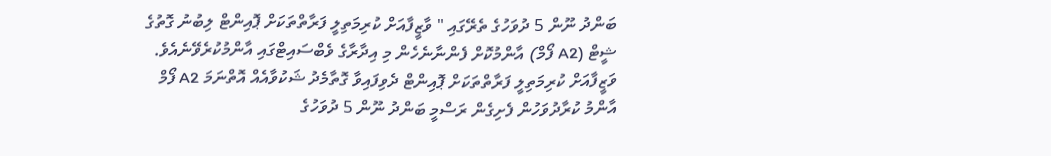ބަންދު ނޫން 5 ދުވަހުގެ ތެރޭގައި " ވާޒީފާއަށް ކުރިމަތިލީ ފަރާތްތަކަށް ޕޮއިންޓް ލިބުނު ގޮތުގެ ޝީޓް (A2 ފޯމް) އާންމުކޮށް ފެންނާނެހެން މި އިދާރާގެ ވެބްސައިޓްގައި އާންމުކުރެވޭނެއެވެ. ވަޒީފާއަށް ކުރިމަތިލީ ފަރާތްތަކަށް ޕޮއިންޓް ދެވިފައިވާ ގޮތާމެދު ޝަކުވާއެއް އޮތްނަމަ A2 ފޯމް އާންމު ކުރާދުވަހުން ފެށިގެން ރަސްމީ ބަންދު ނޫން 5 ދުވަހުގެ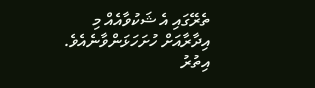ތެރޭގައި އެ ޝަކުވާއެއް މި އިދާރާއަށް ހުށަހަޅަންވާނެއެވެ.
އިތުރު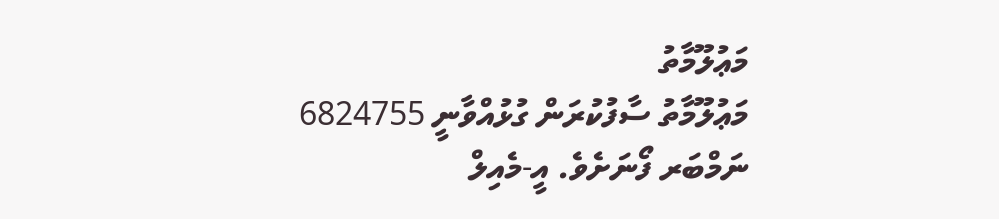މަޢުލޫމާތު
މަޢުލޫމާތު ސާފުކުރަން ގުޅުއްވާނީ 6824755 ނަމްބަރ ފޯނަށެވެ. އީ-މެއިލް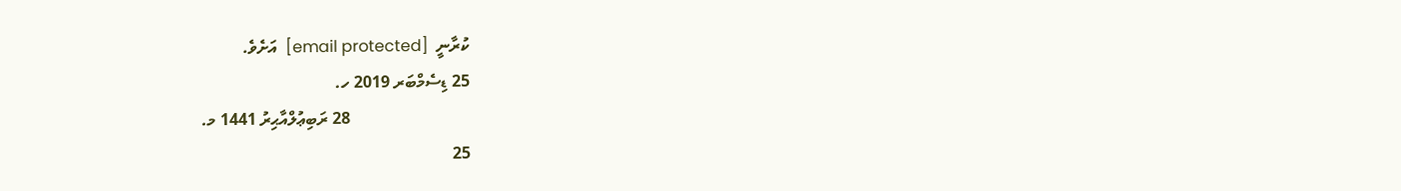ކުރާނީ  [email protected]  އަށެވެ.
25 ޑިސެމްބަރ 2019 ހ.
                             28 ރަބިޢުލްއާޙިރު 1441 މ.
25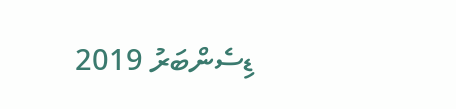ޑިސެންބަރު 2019